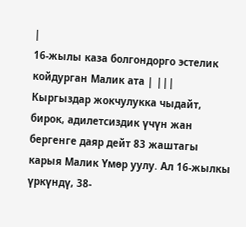|
16-жылы каза болгондорго эстелик койдурган Малик ата | |||
Кыргыздар жокчулукка чыдайт, бирок, адилетсиздик үчүн жан бергенге даяр дейт 83 жаштагы карыя Малик Үмөр уулу. Ал 16-жылкы үркүндү, 38-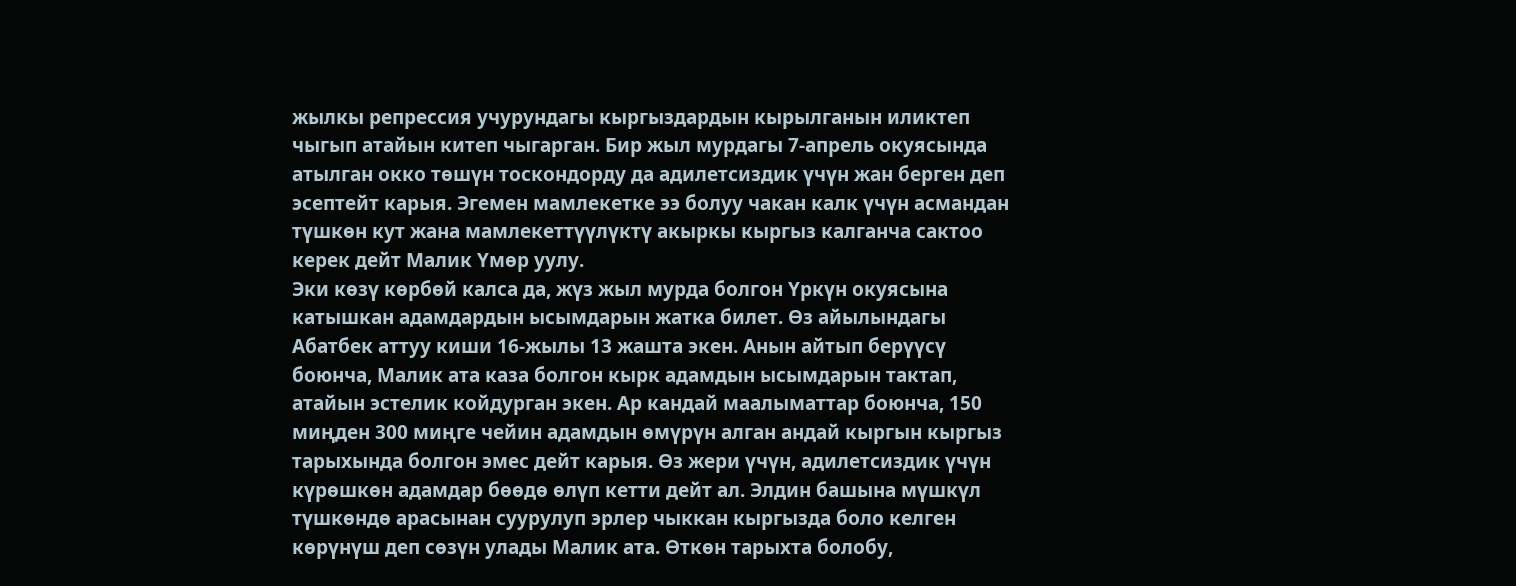жылкы репрессия учурундагы кыргыздардын кырылганын иликтеп чыгып атайын китеп чыгарган. Бир жыл мурдагы 7-апрель окуясында атылган окко төшүн тоскондорду да адилетсиздик үчүн жан берген деп эсептейт карыя. Эгемен мамлекетке ээ болуу чакан калк үчүн асмандан түшкөн кут жана мамлекеттүүлүктү акыркы кыргыз калганча сактоо керек дейт Малик Үмөр уулу.
Эки көзү көрбөй калса да, жүз жыл мурда болгон Үркүн окуясына катышкан адамдардын ысымдарын жатка билет. Өз айылындагы Абатбек аттуу киши 16-жылы 13 жашта экен. Анын айтып берүүсү боюнча, Малик ата каза болгон кырк адамдын ысымдарын тактап, атайын эстелик койдурган экен. Ар кандай маалыматтар боюнча, 150 миңден 300 миңге чейин адамдын өмүрүн алган андай кыргын кыргыз тарыхында болгон эмес дейт карыя. Өз жери үчүн, адилетсиздик үчүн күрөшкөн адамдар бөөдө өлүп кетти дейт ал. Элдин башына мүшкүл түшкөндө арасынан суурулуп эрлер чыккан кыргызда боло келген көрүнүш деп сөзүн улады Малик ата. Өткөн тарыхта болобу,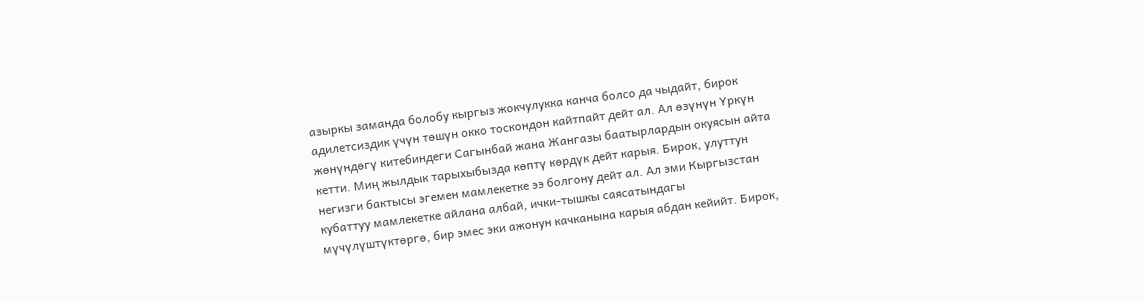азыркы заманда болобу кыргыз жокчулукка канча болсо да чыдайт, бирок адилетсиздик үчүн төшүн окко тоскондон кайтпайт дейт ал. Ал өзүнүн Үркүн жөнүндөгү китебиндеги Сагынбай жана Жангазы баатырлардын окуясын айта кетти. Миң жылдык тарыхыбызда көптү көрдүк дейт карыя. Бирок, улуттун негизги бактысы эгемен мамлекетке ээ болгону дейт ал. Ал эми Кыргызстан кубаттуу мамлекетке айлана албай, ички-тышкы саясатындагы мүчүлүштүктөргө, бир эмес эки ажонун качканына карыя абдан кейийт. Бирок,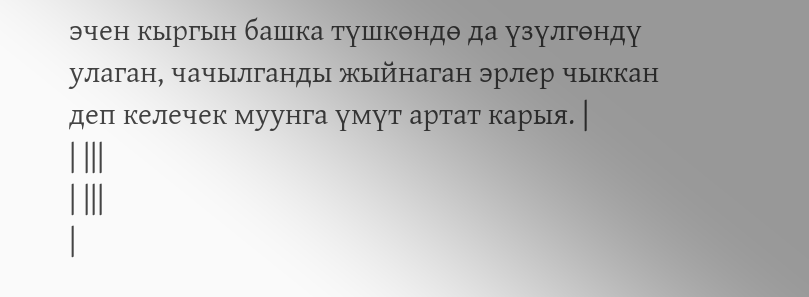эчен кыргын башка түшкөндө да үзүлгөндү улаган, чачылганды жыйнаган эрлер чыккан деп келечек муунга үмүт артат карыя. |
| |||
| |||
|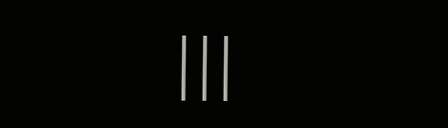|||